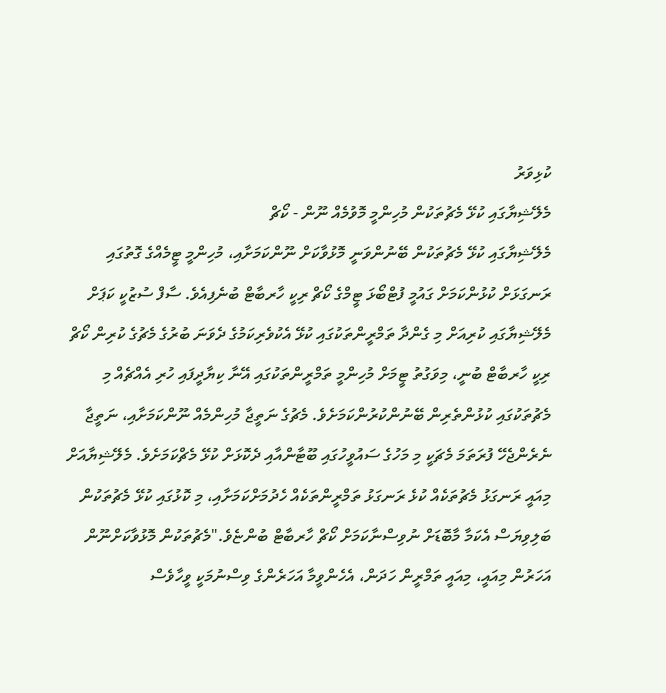ކުޅިވަރު
މެލޭޝިޔާގައި ކުޅޭ މެޗުތަކުން މުހިންމީ މޮވުމެއް ނޫން - ކޯޗް
މެލޭޝިޔާގައި ކުޅޭ މެޗުތަކުން ބޭނުންވަނީ މޮޅުވާކަށް ނޫންކަމަށާއި، މުހިންމީ ޓީމެއްގެ ގޮތުގައި ރަނގަޅަށް ކުޅުންކަމަށް ގައުމީ ފުޓްބޯޅަ ޓީމްގެ ކޯޗް ރިކީ ހާރބާޓް ބުނެފިއެވެ. ސާފް ސުޒުކީ ކަޕަށް މެލޭޝިޔާގައި ކުރިއަށް މި ގެންދާ ތަމްރީންތަކުގައި ކުޅޭ އެކުވެރިކަމުގެ ދެވަނަ ބުރުގެ މެޗުގެ ކުރިން ކޯޗް ރިކީ ހާރބާޓް ބުނީ، މިވަގުތު ޓީމަށް މުހިންމީ ތަމްރީންތަކުގައި އޭނާ ކިޔާދީފައި ހުރި އެއްޗެއް މި މެޗުތަކުގައި ކުޅުންތެރިން ބޭނުންކުރުންކަމަށެވެ. މެޗުގެ ނަތީޖާ މުހިންމެއް ނޫންކަމަށާއި، ނަތީޖާ ނެރެންޖެހޭ ފުރަތަމަ މެޗަކީ މި މަހުގެ ސައުވީހުގައި ބޫޓާންއާއި ދެކޮޅަށް ކުޅޭ މެޗްކަމަށެވެ. މެލޭޝިޔާއަށް މިއައީ ރަނގަޅު މެޗުތަކެއް ކުޅެ ރަނގަޅު ތަމްރީންތަކެއް ހެދުމަށްކަމަށާއި، މި ކޮޅުގައި ކުޅޭ މެޗުތަކުން ބަލިވިޔަސް އެކަމާ މާބޮޑަށް ނުވިސްނާކަމަށް ކޯޗް ހާރބާޓް ބުންޏެވެ."މެޗުތަކުން މޮޅުވާކަށްނޫން އަހަރުން މިއައީ، މިއައީ ތަމްރީން ހަދަން، އެހެންވީމާ އަހަރެންގެ ވިސްނުމަކީ ވީހާވެސް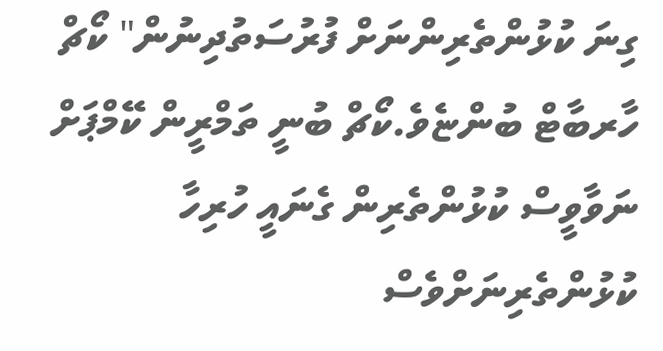ގިނަ ކުޅުންތެރިންނަށް ފުރުސަތުދިނުން" ކޯޗް ހާރބާޓް ބުންޏެވެ.ކޯޗް ބުނީ ތަމްރީން ކޭމްޕަށް ނަވާވީސް ކުޅުންތެރިން ގެނައީ ހުރިހާ ކުޅުންތެރިނަށްވެސް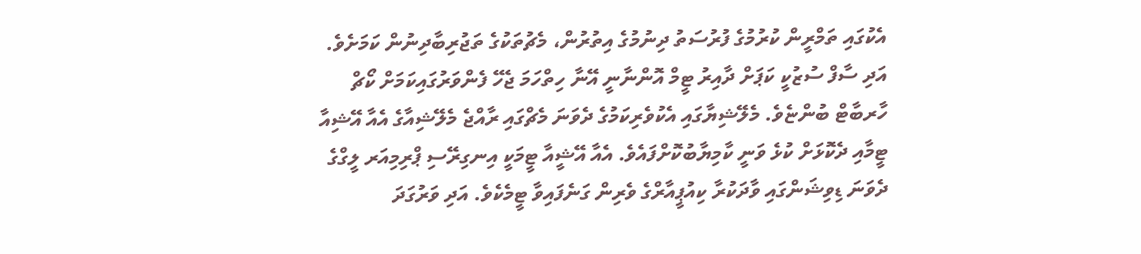އެކުގައި ތަމްރީން ކުރުމުގެ ފުރުސަތު ދިނުމުގެ އިތުރުން، މެޗުތަކުގެ ތަޖުރިބާދިނުން ކަމަށެވެ. އަދި ސާފް ސުޒުކީ ކަޕަށް ދާއިރު ޓީމް އޮންނާނީ އޭނާ ހިތްހަމަ ޖެހޭ ފެންވަރުގައިކަމަށް ކޯޗް ހާރބާޓް ބުންޏެވެ. މެލޭޝިޔާގައި އެކުވެރިކަމުގެ ދެވަނަ މެޗްގައި ރާއްޖެ މެލޭޝިއާގެ އެއާ އޭޝިއާ ޓީމާއި ދެކޮޅަށް ކުޅެ ވަނީ ކާމިޔާބުކޮށްފައެވެ. އެއާ އޭޝީއާ ޓީމަކީ އިނގިރޭސި ޕްރިމިއަރ ލީގްގެ ދެވަނަ ޑިވިޝަންގައި ވާދަކުރާ ކިއުޕީއާރްގެ ވެރިން ގަނެފައިވާ ޓީމެކެވެ. އަދި ވަރުގަދަ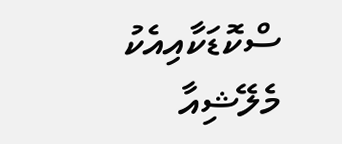ސްކޮޑަކާއިއެކު މެލޭޝިއާ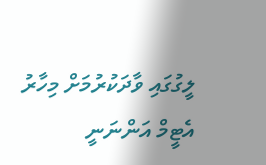ލީގުގައި ވާދަކުރުމަށް މިހާރު އެޓީމް އަންނަނީ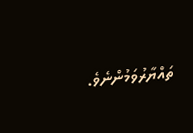ތައްޔާރުވަމުންނެވެ.